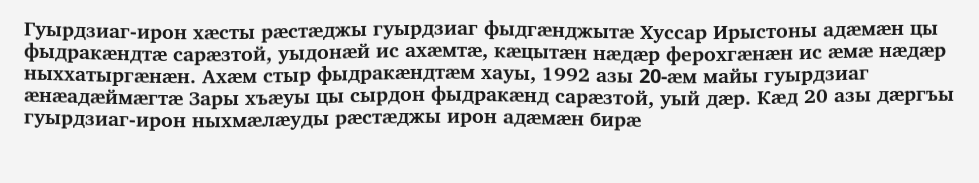Гуырдзиаг-ирон хæсты рæстæджы гуырдзиаг фыдгæнджытæ Хуссар Ирыстоны адæмæн цы фыдракæндтæ сарæзтой, уыдонæй ис ахæмтæ, кæцытæн нæдæр ферохгæнæн ис æмæ нæдæр ныххатыргæнæн. Ахæм стыр фыдракæндтæм хауы, 1992 азы 20-æм майы гуырдзиаг æнæадæймæгтæ Зары хъæуы цы сырдон фыдракæнд сарæзтой, уый дæр. Кæд 20 азы дæргъы гуырдзиаг-ирон ныхмæлæуды рæстæджы ирон адæмæн бирæ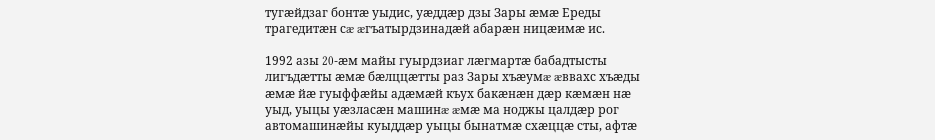тугæйдзаг бонтæ уыдис, уæддæр дзы Зары æмæ Ереды трагедитæн сæ æгъатырдзинадæй абарæн ницæимæ ис.

1992 азы 20-æм майы гуырдзиаг лæгмартæ бабадтысты лигъдæтты æмæ бæлццæтты раз Зары хъæумæ æввахс хъæды æмæ йæ гуыффæйы адæмæй къух бакæнæн дæр кæмæн нæ уыд, уыцы уæзласæн машинæ æмæ ма ноджы цалдæр рог автомашинæйы куыддæр уыцы бынатмæ схæццæ сты, афтæ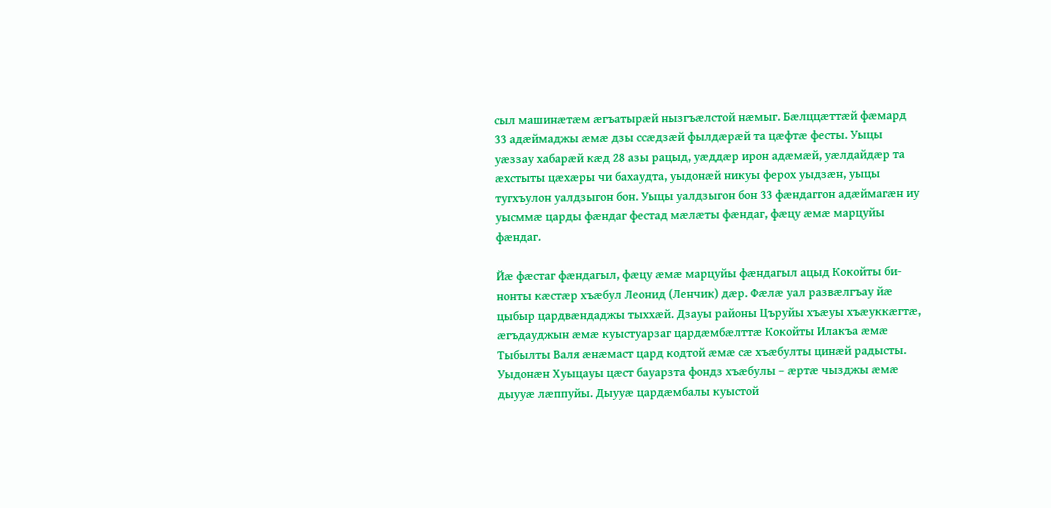сыл машинæтæм æгъатырæй нызгъæлстой нæмыг. Бæлццæттæй фæмард 33 адæймаджы æмæ дзы ссæдзæй фылдæрæй та цæфтæ фесты. Уыцы уæззау хабарæй кæд 28 азы рацыд, уæддæр ирон адæмæй, уæлдайдæр та æхстыты цæхæры чи бахаудта, уыдонæй никуы ферох уыдзæн, уыцы тугхъулон уалдзыгон бон. Уыцы уалдзыгон бон 33 фæндаггон адæймагæн иу уысммæ царды фæндаг фестад мæлæты фæндаг, фæцу æмæ марцуйы фæндаг.

Йæ фæстаг фæндагыл, фæцу æмæ марцуйы фæндагыл ацыд Кокойты би-нонты кæстæр хъæбул Леонид (Ленчик) дæр. Фæлæ уал развæлгъау йæ цыбыр цардвæндаджы тыххæй. Дзауы районы Църуйы хъæуы хъæуккæгтæ, æгъдауджын æмæ куыстуарзаг цардæмбæлттæ Кокойты Илакъа æмæ Тыбылты Валя æнæмаст цард кодтой æмæ сæ хъæбулты цинæй радысты. Уыдонæн Хуыцауы цæст бауарзта фондз хъæбулы – æртæ чызджы æмæ дыууæ лæппуйы. Дыууæ цардæмбалы куыстой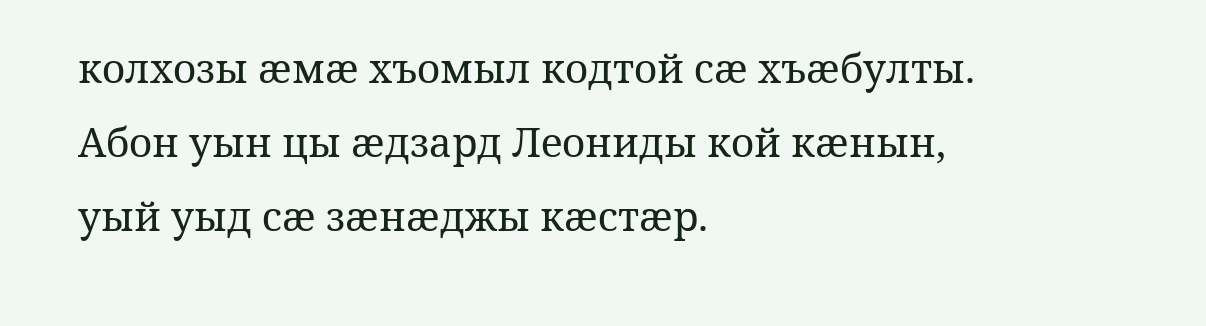колхозы æмæ хъомыл кодтой сæ хъæбулты. Абон уын цы æдзард Леониды кой кæнын, уый уыд сæ зæнæджы кæстæр.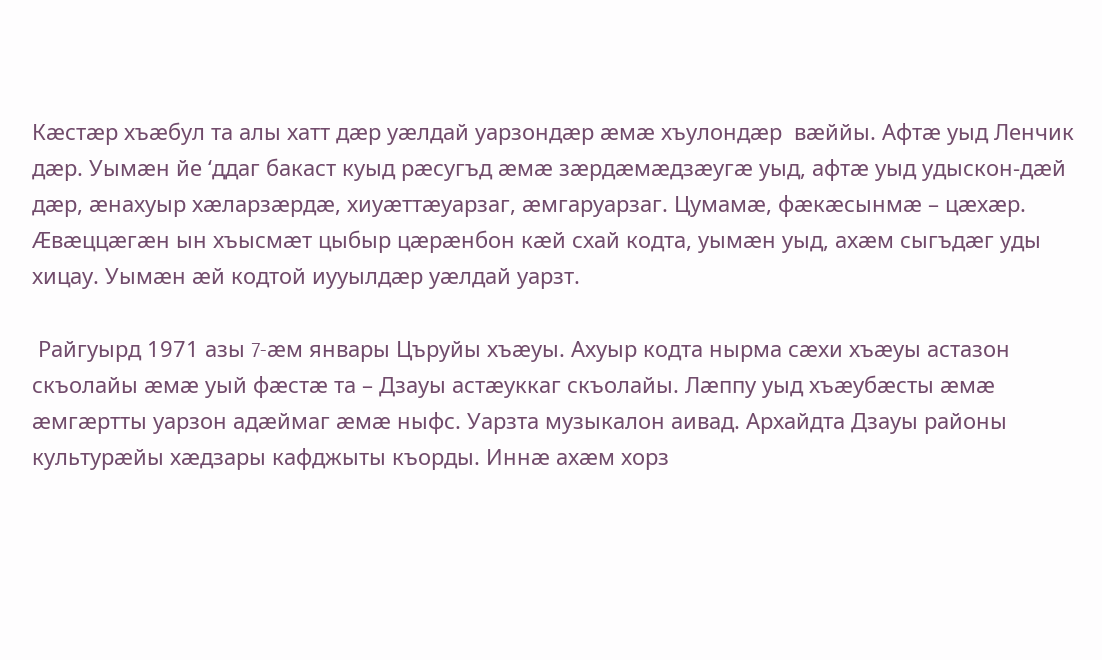Кæстæр хъæбул та алы хатт дæр уæлдай уарзондæр æмæ хъулондæр  вæййы. Афтæ уыд Ленчик дæр. Уымæн йе ‘ддаг бакаст куыд рæсугъд æмæ зæрдæмæдзæугæ уыд, афтæ уыд удыскон-дæй дæр, æнахуыр хæларзæрдæ, хиуæттæуарзаг, æмгаруарзаг. Цумамæ, фæкæсынмæ – цæхæр. Æвæццæгæн ын хъысмæт цыбыр цæрæнбон кæй схай кодта, уымæн уыд, ахæм сыгъдæг уды хицау. Уымæн æй кодтой иууылдæр уæлдай уарзт.

 Райгуырд 1971 азы 7-æм январы Църуйы хъæуы. Ахуыр кодта нырма сæхи хъæуы астазон скъолайы æмæ уый фæстæ та – Дзауы астæуккаг скъолайы. Лæппу уыд хъæубæсты æмæ æмгæртты уарзон адæймаг æмæ ныфс. Уарзта музыкалон аивад. Архайдта Дзауы районы культурæйы хæдзары кафджыты къорды. Иннæ ахæм хорз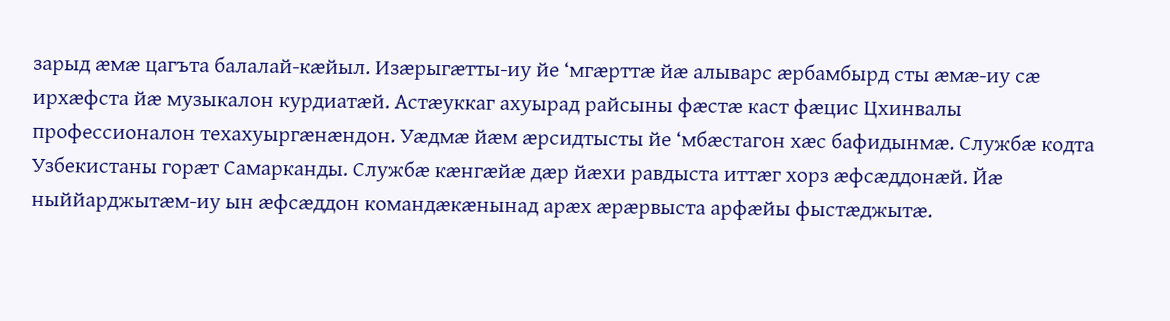зарыд æмæ цагъта балалай-кæйыл. Изæрыгæтты-иу йе ‘мгæрттæ йæ алыварс æрбамбырд сты æмæ-иу сæ ирхæфста йæ музыкалон курдиатæй. Астæуккаг ахуырад райсыны фæстæ каст фæцис Цхинвалы профессионалон техахуыргæнæндон. Уæдмæ йæм æрсидтысты йе ‘мбæстагон хæс бафидынмæ. Службæ кодта Узбекистаны горæт Самарканды. Службæ кæнгæйæ дæр йæхи равдыста иттæг хорз æфсæддонæй. Йæ ныййарджытæм-иу ын æфсæддон командæкæнынад арæх æрæрвыста арфæйы фыстæджытæ.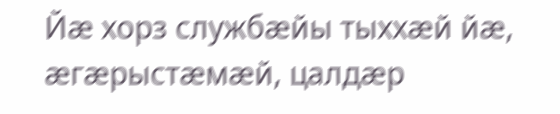Йæ хорз службæйы тыххæй йæ, æгæрыстæмæй, цалдæр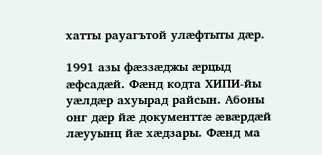хатты рауагътой улæфтыты дæр.

1991 азы фæззæджы æрцыд æфсадæй. Фæнд кодта ХИПИ-йы уæлдæр ахуырад райсын. Абоны онг дæр йæ документтæ æвæрдæй лæууынц йæ хæдзары. Фæнд ма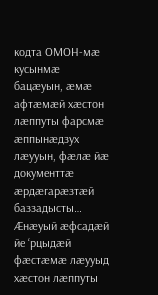кодта ОМОН-мæ кусынмæ бацæуын, æмæ афтæмæй хæстон лæппуты фарсмæ æппынæдзух лæууын, фæлæ йæ документтæ æрдæгарæзтæй баззадысты… Æнæуый æфсадæй йе ‘рцыдæй фæстæмæ лæууыд хæстон лæппуты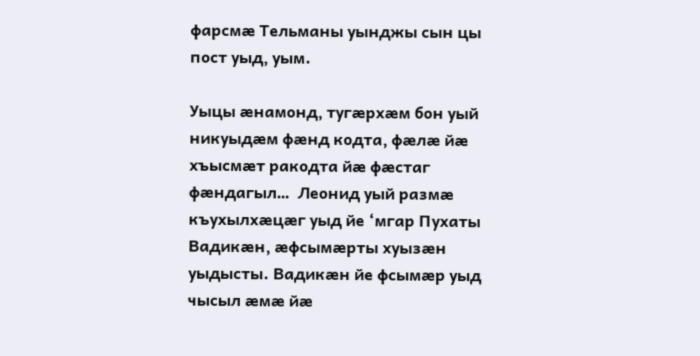фарсмæ Тельманы уынджы сын цы пост уыд, уым.

Уыцы æнамонд, тугæрхæм бон уый никуыдæм фæнд кодта, фæлæ йæ хъысмæт ракодта йæ фæстаг фæндагыл…  Леонид уый размæ къухылхæцæг уыд йе ‘мгар Пухаты Вадикæн, æфсымæрты хуызæн уыдысты. Вадикæн йе фсымæр уыд чысыл æмæ йæ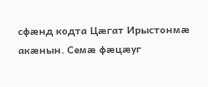сфæнд кодта Цæгат Ирыстонмæ акæнын. Семæ фæцæуг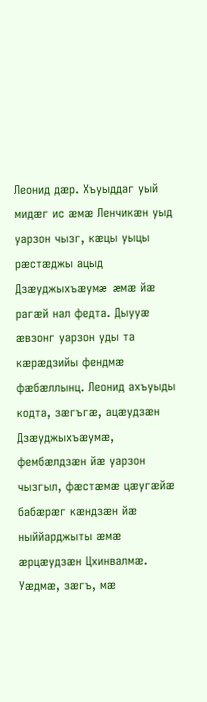Леонид дæр. Хъуыддаг уый мидæг ис æмæ Ленчикæн уыд  уарзон чызг, кæцы уыцы рæстæджы ацыд Дзæуджыхъæумæ æмæ йæ рагæй нал федта. Дыууæ æвзонг уарзон уды та кæрæдзийы фендмæ фæбæллынц. Леонид ахъуыды кодта, зæгъгæ, ацæудзæн Дзæуджыхъæумæ, фембæлдзæн йæ уарзон чызгыл, фæстæмæ цæугæйæ бабæрæг кæндзæн йæ ныййарджыты æмæ æрцæудзæн Цхинвалмæ. Уæдмæ, зæгъ, мæ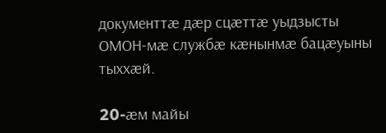документтæ дæр сцæттæ уыдзысты ОМОН-мæ службæ кæнынмæ бацæуыны тыххæй.

20-æм майы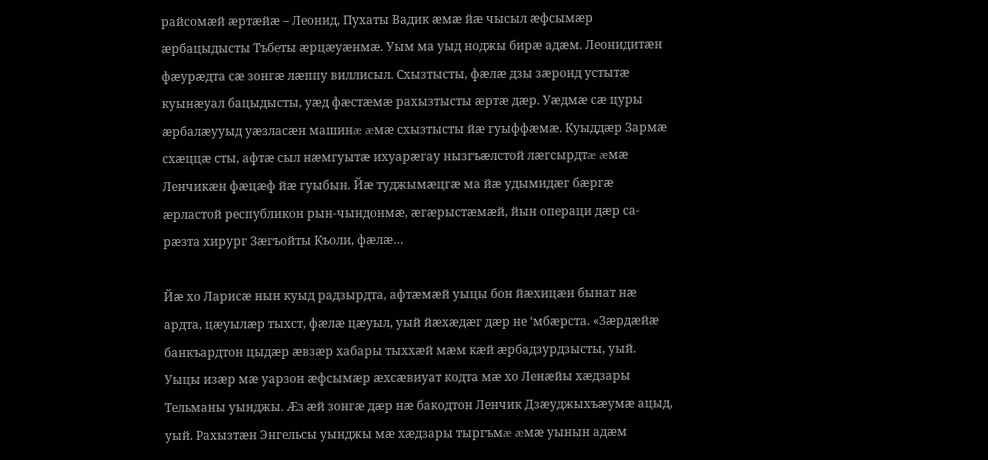райсомæй æртæйæ – Леонид, Пухаты Вадик æмæ йæ чысыл æфсымæр æрбацыдысты Тъбеты æрцæуæнмæ. Уым ма уыд ноджы бирæ адæм. Леонидитæн фæурæдта сæ зонгæ лæппу виллисыл. Схызтысты, фæлæ дзы зæронд устытæ куынæуал бацыдысты, уæд фæстæмæ рахызтысты æртæ дæр. Уæдмæ сæ цуры æрбалæууыд уæзласæн машинæ æмæ схызтысты йæ гуыффæмæ. Куыддæр Зармæ схæццæ сты, афтæ сыл нæмгуытæ ихуарæгау нызгъæлстой лæгсырдтæ æмæ Ленчикæн фæцæф йæ гуыбын. Йæ туджымæцгæ ма йæ удымидæг бæргæ æрластой республикон рын-чындонмæ, æгæрыстæмæй, йын операци дæр са-рæзта хирург Зæгъойты Къоли, фæлæ…

Йæ хо Ларисæ нын куыд радзырдта, афтæмæй уыцы бон йæхицæн бынат нæ ардта, цæуылæр тыхст, фæлæ цæуыл, уый йæхæдæг дæр не ‘мбæрста. «Зæрдæйæ банкъардтон цыдæр æвзæр хабары тыххæй мæм кæй æрбадзурдзысты, уый. Уыцы изæр мæ уарзон æфсымæр æхсæвиуат кодта мæ хо Ленæйы хæдзары Тельманы уынджы. Æз æй зонгæ дæр нæ бакодтон Ленчик Дзæуджыхъæумæ ацыд, уый. Рахызтæн Энгельсы уынджы мæ хæдзары тыргъмæ æмæ уынын адæм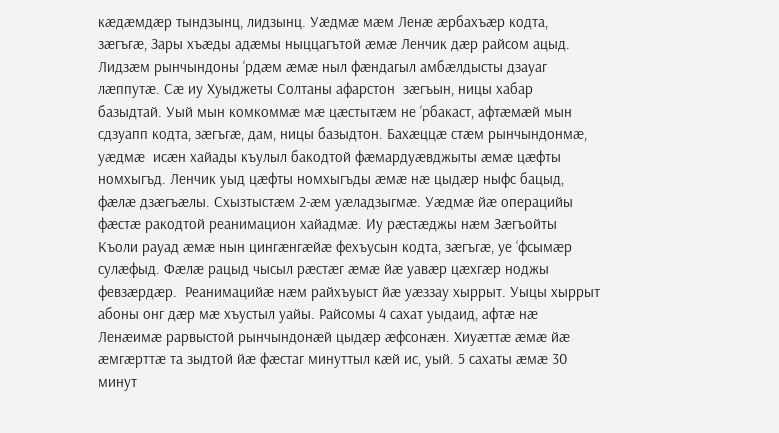кæдæмдæр тындзынц, лидзынц. Уæдмæ мæм Ленæ æрбахъæр кодта, зæгъгæ, Зары хъæды адæмы ныццагътой æмæ Ленчик дæр райсом ацыд. Лидзæм рынчындоны ‘рдæм æмæ ныл фæндагыл амбæлдысты дзауаг лæппутæ. Сæ иу Хуыджеты Солтаны афарстон  зæгъын, ницы хабар базыдтай. Уый мын комкоммæ мæ цæстытæм не ‘рбакаст, афтæмæй мын сдзуапп кодта, зæгъгæ, дам, ницы базыдтон. Бахæццæ стæм рынчындонмæ, уæдмæ  исæн хайады къулыл бакодтой фæмардуæвджыты æмæ цæфты номхыгъд. Ленчик уыд цæфты номхыгъды æмæ нæ цыдæр ныфс бацыд, фæлæ дзæгъæлы. Схызтыстæм 2-æм уæладзыгмæ. Уæдмæ йæ операцийы фæстæ ракодтой реанимацион хайадмæ. Иу рæстæджы нæм Зæгъойты Къоли рауад æмæ нын цингæнгæйæ фехъусын кодта, зæгъгæ, уе ‘фсымæр сулæфыд. Фæлæ рацыд чысыл рæстæг æмæ йæ уавæр цæхгæр ноджы февзæрдæр.  Реанимацийæ нæм райхъуыст йæ уæззау хыррыт. Уыцы хыррыт абоны онг дæр мæ хъустыл уайы. Райсомы 4 сахат уыдаид, афтæ нæ Ленæимæ рарвыстой рынчындонæй цыдæр æфсонæн. Хиуæттæ æмæ йæ æмгæрттæ та зыдтой йæ фæстаг минуттыл кæй ис, уый. 5 сахаты æмæ 30 минут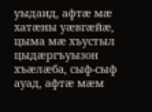уыдаид, афтæ мæ хатæны уæвгæйæ, цыма мæ хъустыл цыдæргъуызон хъæлæба, сыф-сыф ауад, афтæ мæм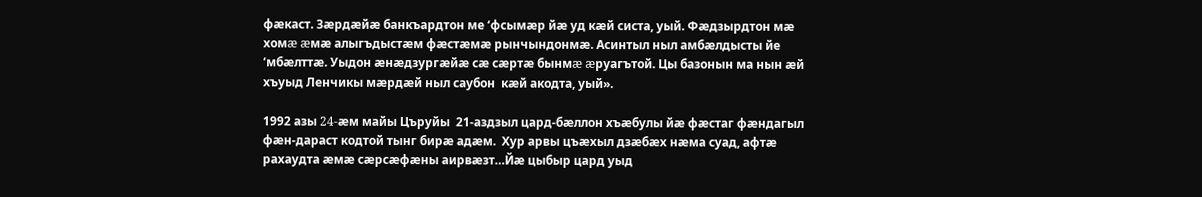фæкаст. Зæрдæйæ банкъардтон ме ‘фсымæр йæ уд кæй систа, уый. Фæдзырдтон мæ хомæ æмæ алыгъдыстæм фæстæмæ рынчындонмæ. Асинтыл ныл амбæлдысты йе ‘мбæлттæ. Уыдон æнæдзургæйæ сæ сæртæ бынмæ æруагътой. Цы базонын ма нын æй хъуыд Ленчикы мæрдæй ныл саубон  кæй акодта, уый».

1992 азы 24-æм майы Църуйы  21-аздзыл цард-бæллон хъæбулы йæ фæстаг фæндагыл фæн-дараст кодтой тынг бирæ адæм.  Хур арвы цъæхыл дзæбæх нæма суад, афтæ рахаудта æмæ сæрсæфæны аирвæзт…Йæ цыбыр цард уыд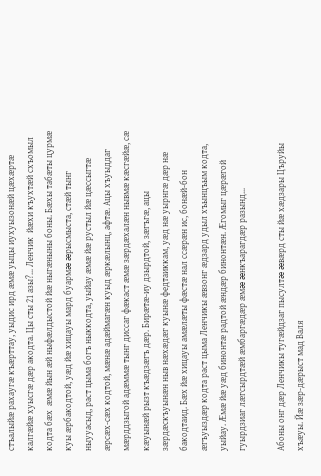стъалыйæ рахаугæ къæрттау, уыдис ирд æмæ уыцы иухуызонæй цæхæртæ калгæйæ хуысгæ дæр акодта. Цы сты 21 азы?… Ленчик  йæхи къухтæй схъомыл кодта бæх  æмæ йын æй ныфæлдыстой йæ ныгæныны боны. Бæхы табæты цурмæ куы æрбакодтой, уæд йæ хицауы мард буармæ æрысмыста, стæй тынг ныууасыд, раст цыма богъ ныккодта, уыйау æмæ йæ рустыл йæ цæссыгтæ æрсæх-сæх кодтой, мæнæ адæймагæн куыд æркæлынц, афтæ. Ацы хъуыддаг мæрддзыгой адæммæ тынг диссаг фæкаст æмæ зæрдæхалæн нывмæ кæсгæйæ, сæ кæуынæй рызт къæдзæгъ дæр. Бирæтæ-иу дзырдтой, зæгъгæ, ацы зæрдæскъуынæн ныв нæхæдæг куынæ федтаиккам, уæд нæ уырнгæ дæр нæ бакодтаид. Бæх йæ хицауы амæлæты фæстæ нал ссæрæн ис, бонæй-бон æгъуыздæр кодта раст цыма Ленчикы æвзонг æдзард удыл хъынцъым кодта, уыйау. Æмæ йæ уæд бинонтæ радтой æндæр бинонтæн. Æгомыг цæрæгой гуырдзиаг лæгсырдтæй æмбаргæдæр æмæ æнкъарагдæр разынд…

Абоны онг дæр Ленчикы тугæйдзаг пысултæ æвæрд сты йæ хæдзары Църуйы хъæуы. Йæ зæр-дæрыст мад Валя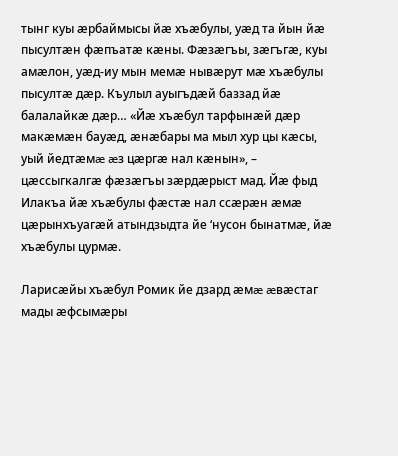тынг куы æрбаймысы йæ хъæбулы, уæд та йын йæ пысултæн фæпъатæ кæны. Фæзæгъы, зæгъгæ, куы амæлон, уæд-иу мын мемæ нывæрут мæ хъæбулы пысултæ дæр. Къулыл ауыгъдæй баззад йæ балалайкæ дæр… «Йæ хъæбул тарфынæй дæр макæмæн бауæд, æнæбары ма мыл хур цы кæсы, уый йедтæмæ æз цæргæ нал кæнын», – цæссыгкалгæ фæзæгъы зæрдæрыст мад. Йæ фыд Илакъа йæ хъæбулы фæстæ нал ссæрæн æмæ цæрынхъуагæй атындзыдта йе ‘нусон бынатмæ, йæ хъæбулы цурмæ.

Ларисæйы хъæбул Ромик йе дзард æмæ æвæстаг мады æфсымæры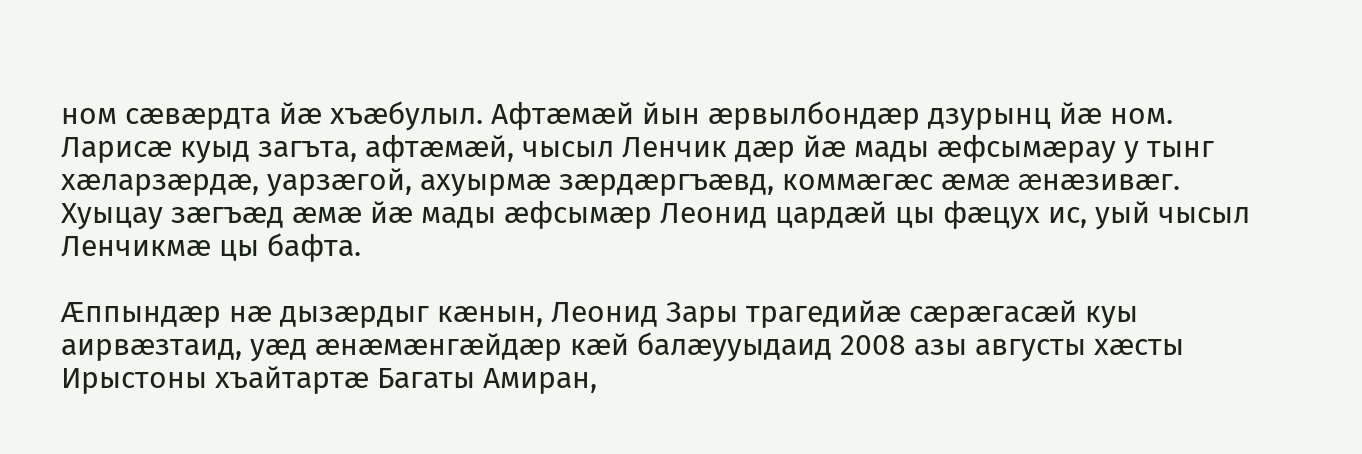ном сæвæрдта йæ хъæбулыл. Афтæмæй йын æрвылбондæр дзурынц йæ ном. Ларисæ куыд загъта, афтæмæй, чысыл Ленчик дæр йæ мады æфсымæрау у тынг хæларзæрдæ, уарзæгой, ахуырмæ зæрдæргъæвд, коммæгæс æмæ æнæзивæг. Хуыцау зæгъæд æмæ йæ мады æфсымæр Леонид цардæй цы фæцух ис, уый чысыл Ленчикмæ цы бафта.

Æппындæр нæ дызæрдыг кæнын, Леонид Зары трагедийæ сæрæгасæй куы аирвæзтаид, уæд æнæмæнгæйдæр кæй балæууыдаид 2008 азы августы хæсты Ирыстоны хъайтартæ Багаты Амиран,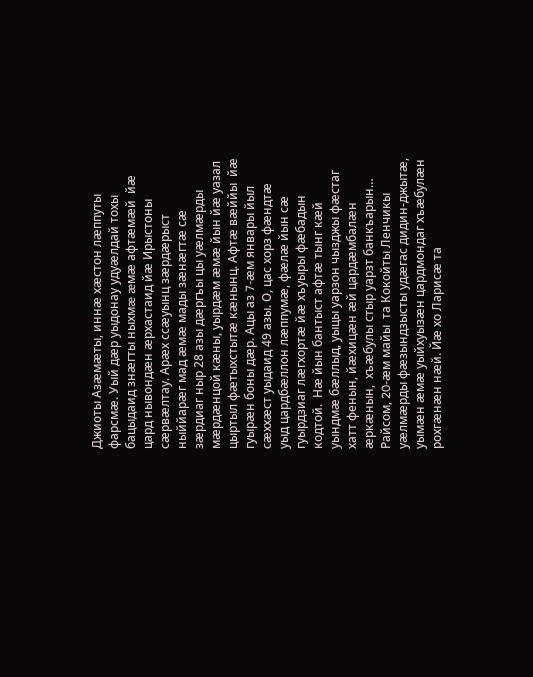Джиоты Азæмæты, иннæ хæстон лæппуты фарсмæ. Уый дæр уыдонау удуæлдай тохы бацыдаид знæгты ныхмæ æмæ афтæмæй  йæ цард нывондæн æрхастаид йæ Ирыстоны сæрвæлтау. Арæх ссæуынц зæрдæрыст ныййарæг мад æмæ мады зæнæгтæ сæ зæрдиаг ныр 28 азы дæргъы цы уæлмæрды мæрдæнцой кæны, уырдæм æмæ йын йæ уазал цыртыл фæтыхстытæ кæнынц. Афтæ вæййы  йæ гуырæн боны дæр. Ацы аз 7-æм январы йыл сæххæст уыдаид 49 азы. О, цас хорз фæндтæ  уыд цардбæллон лæппумæ, фæлæ йын сæ гуырдзиаг лæгхортæ йæ хъуыры фæбадын кодтой.  Нæ йын бантыст афтæ тынг кæй уындмæ бæллыд, уыцы уарзон чызджы фæстаг хатт фенын, йæхицæн æй цардæмбалæн æркæнын,  хъæбулы стыр уарзт банкъарын… Райсом, 20-æм майы  та Кокойты Ленчикы уæлмæрды фæзындзысты удæгас дидин-джытæ, уымæн æмæ уыйхуызæн цардмондаг хъæбулæн рохгæнæн нæй. Йæ хо Ларисæ та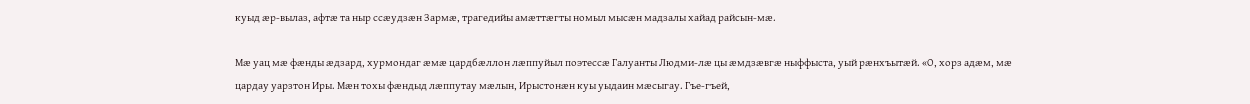куыд æр-вылаз, афтæ та ныр ссæудзæн Зармæ, трагедийы амæттæгты номыл мысæн мадзалы хайад райсын-мæ.

Мæ уац мæ фæнды æдзард, хурмондаг æмæ цардбæллон лæппуйыл поэтессæ Галуанты Людми-лæ цы æмдзæвгæ ныффыста, уый рæнхъытæй. «О, хорз адæм, мæ цардау уарзтон Иры. Мæн тохы фæндыд лæппутау мæлын, Ирыстонæн куы уыдаин мæсыгау. Гъе-гъей,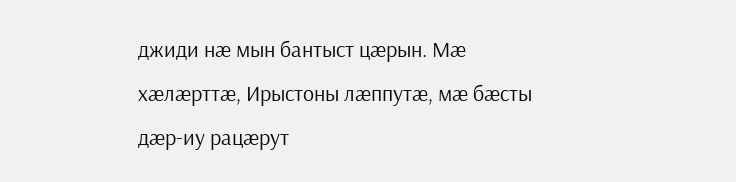джиди нæ мын бантыст цæрын. Мæ хæлæрттæ, Ирыстоны лæппутæ, мæ бæсты дæр-иу рацæрут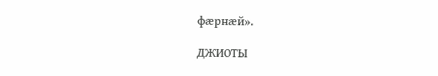фæрнæй».

ДЖИОТЫ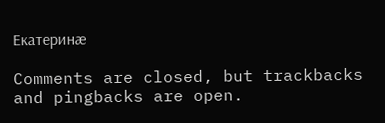Екатеринæ

Comments are closed, but trackbacks and pingbacks are open.